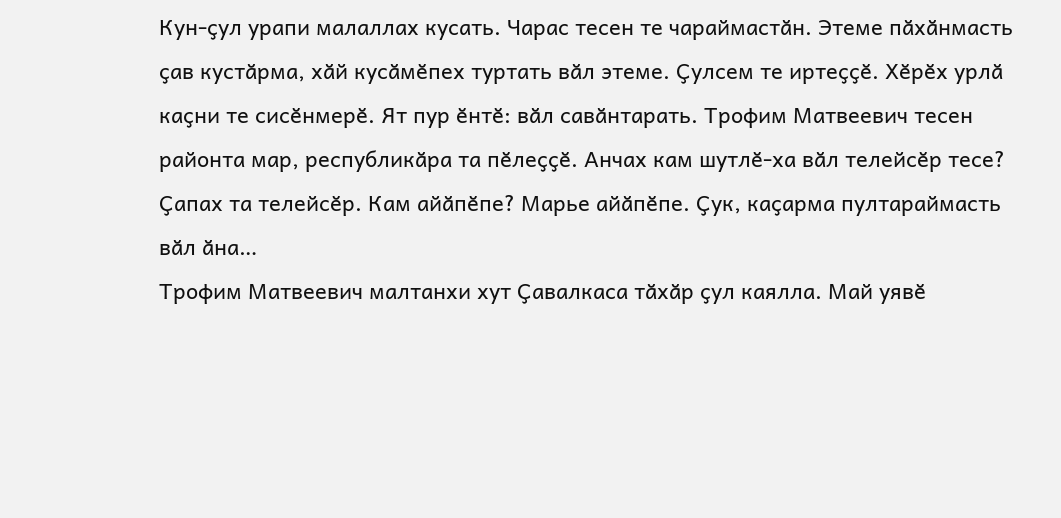Кун-ҫул урапи малаллах кусать. Чарас тесен те чараймастӑн. Этеме пӑхӑнмасть ҫав кустӑрма, хӑй кусӑмӗпех туртать вӑл этеме. Ҫулсем те иртеҫҫӗ. Хӗрӗх урлӑ каҫни те сисӗнмерӗ. Ят пур ӗнтӗ: вӑл савӑнтарать. Трофим Матвеевич тесен районта мар, республикӑра та пӗлеҫҫӗ. Анчах кам шутлӗ-ха вӑл телейсӗр тесе? Ҫапах та телейсӗр. Кам айӑпӗпе? Марье айӑпӗпе. Ҫук, каҫарма пултараймасть вӑл ӑна…
Трофим Матвеевич малтанхи хут Ҫавалкаса тӑхӑр ҫул каялла. Май уявӗ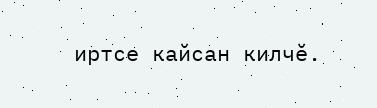иртсе кайсан килчӗ.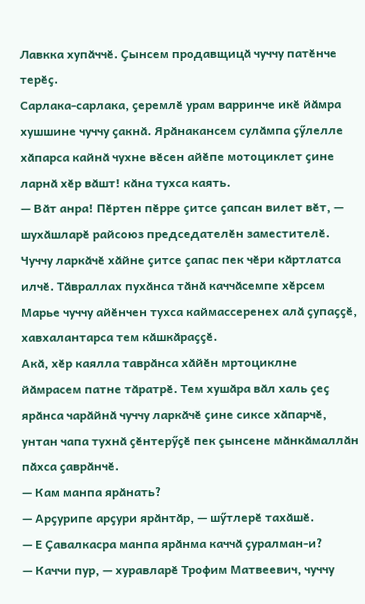Лавкка хупӑччӗ. Ҫынсем продавщицӑ чуччу патӗнче терӗҫ.
Сарлака-сарлака, ҫеремлӗ урам варринче икӗ йӑмра хушшине чуччу ҫакнӑ. Ярӑнакансем сулӑмпа ҫӳлелле хӑпарса кайнӑ чухне вӗсен айӗпе мотоциклет ҫине ларнӑ хӗр вӑшт! кӑна тухса каять.
— Вӑт анра! Пӗртен пӗрре ҫитсе ҫапсан вилет вӗт, — шухӑшларӗ райсоюз председателӗн заместителӗ. Чуччу ларкӑчӗ хӑйне ҫитсе ҫапас пек чӗри кӑртлатса илчӗ. Тӑвраллах пухӑнса тӑнӑ каччӑсемпе хӗрсем Марье чуччу айӗнчен тухса каймассеренех алӑ ҫупаҫҫӗ, хавхалантарса тем кӑшкӑраҫҫӗ.
Акӑ, хӗр каялла таврӑнса хӑйӗн мртоциклне йӑмрасем патне тӑратрӗ. Тем хушӑра вӑл халь ҫеҫ ярӑнса чарӑйнӑ чуччу ларкӑчӗ ҫине сиксе хӑпарчӗ, унтан чапа тухнӑ ҫӗнтерӳҫӗ пек ҫынсене мӑнкӑмаллӑн пӑхса ҫаврӑнчӗ.
— Кам манпа ярӑнать?
— Арҫурипе арҫури ярӑнтӑр, — шӳтлерӗ тахӑшӗ.
— Е Ҫавалкасра манпа ярӑнма каччӑ ҫуралман-и?
— Каччи пур, — хуравларӗ Трофим Матвеевич, чуччу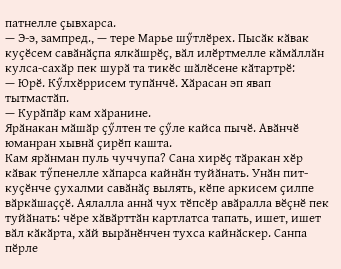патнелле ҫывхарса.
— Э-э, зампред., — тере Марье шӳтлӗрех. Пысӑк кӑвак куҫӗсем савӑнӑҫпа ялкӑшрӗҫ, вӑл илӗртмелле кӑмӑллӑн кулса-сахӑр пек шурӑ та тикӗс шӑлӗсене кӑтартрӗ:
— Юрӗ. Кӳлхӗррисем тупӑнчӗ. Хӑрасан эп явап тытмастӑп.
— Курӑпӑр кам хӑранине.
Ярӑнакан мӑшӑр ҫӳлтен те ҫӳле кайса пычӗ. Авӑнчӗ юманран хывнӑ ҫирӗп кашта.
Кам ярӑнман пуль чуччупа? Сана хирӗҫ тӑракан хӗр кӑвак тӳпенелле хӑпарса кайнӑн туйӑнать. Унӑн пит-куҫӗнче ҫухалми савӑнӑҫ вылять, кӗпе аркисем ҫилпе вӑркӑшаҫҫӗ. Аялалла аннӑ чух тӗпсӗр авӑралла вӗҫнӗ пек туйӑнать: чӗре хӑвӑрттӑн картлатса тапать, ишет, ишет вӑл кӑкӑрта, хӑй вырӑнӗнчен тухса кайнӑскер. Санпа пӗрле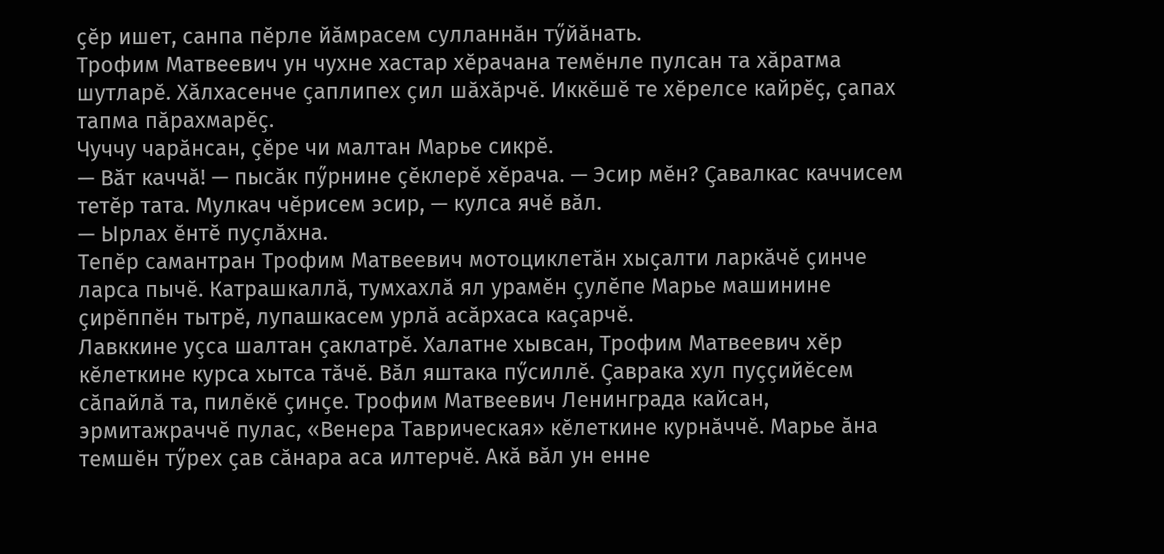ҫӗр ишет, санпа пӗрле йӑмрасем сулланнӑн тӳйӑнать.
Трофим Матвеевич ун чухне хастар хӗрачана темӗнле пулсан та хӑратма шутларӗ. Хӑлхасенче ҫаплипех ҫил шӑхӑрчӗ. Иккӗшӗ те хӗрелсе кайрӗҫ, ҫапах тапма пӑрахмарӗҫ.
Чуччу чарӑнсан, ҫӗре чи малтан Марье сикрӗ.
— Вӑт каччӑ! — пысӑк пӳрнине ҫӗклерӗ хӗрача. — Эсир мӗн? Ҫавалкас каччисем тетӗр тата. Мулкач чӗрисем эсир, — кулса ячӗ вӑл.
— Ырлах ӗнтӗ пуҫлӑхна.
Тепӗр самантран Трофим Матвеевич мотоциклетӑн хыҫалти ларкӑчӗ ҫинче ларса пычӗ. Катрашкаллӑ, тумхахлӑ ял урамӗн ҫулӗпе Марье машинине ҫирӗппӗн тытрӗ, лупашкасем урлӑ асӑрхаса каҫарчӗ.
Лавккине уҫса шалтан ҫаклатрӗ. Халатне хывсан, Трофим Матвеевич хӗр кӗлеткине курса хытса тӑчӗ. Вӑл яштака пӳсиллӗ. Ҫаврака хул пуҫҫийӗсем сӑпайлӑ та, пилӗкӗ ҫинҫе. Трофим Матвеевич Ленинграда кайсан, эрмитажраччӗ пулас, «Венера Таврическая» кӗлеткине курнӑччӗ. Марье ӑна темшӗн тӳрех ҫав сӑнара аса илтерчӗ. Акӑ вӑл ун енне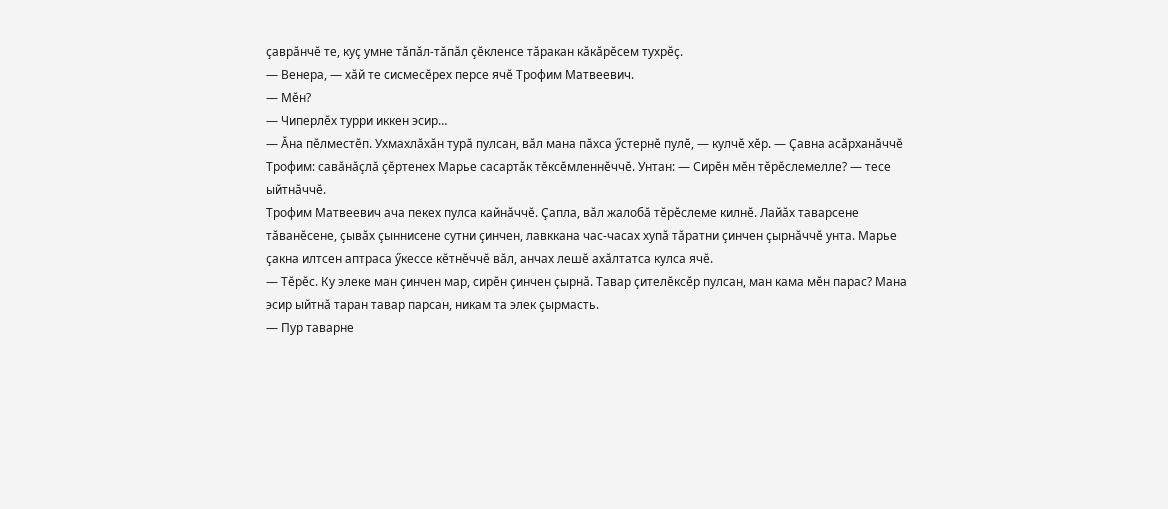ҫаврӑнчӗ те, куҫ умне тӑпӑл-тӑпӑл ҫӗкленсе тӑракан кӑкӑрӗсем тухрӗҫ.
— Венера, — хӑй те сисмесӗрех персе ячӗ Трофим Матвеевич.
— Мӗн?
— Чиперлӗх турри иккен эсир…
— Ӑна пӗлместӗп. Ухмахлӑхӑн турӑ пулсан, вӑл мана пӑхса ӳстернӗ пулӗ, — кулчӗ хӗр. — Ҫавна асӑрханӑччӗ Трофим: савӑнӑҫлӑ ҫӗртенех Марье сасартӑк тӗксӗмленнӗччӗ. Унтан: — Сирӗн мӗн тӗрӗслемелле? — тесе ыйтнӑччӗ.
Трофим Матвеевич ача пекех пулса кайнӑччӗ. Ҫапла, вӑл жалобӑ тӗрӗслеме килнӗ. Лайӑх таварсене тӑванӗсене, ҫывӑх ҫыннисене сутни ҫинчен, лавккана час-часах хупӑ тӑратни ҫинчен ҫырнӑччӗ унта. Марье ҫакна илтсен аптраса ӳкессе кӗтнӗччӗ вӑл, анчах лешӗ ахӑлтатса кулса ячӗ.
— Тӗрӗс. Ку элеке ман ҫинчен мар, сирӗн ҫинчен ҫырнӑ. Тавар ҫителӗксӗр пулсан, ман кама мӗн парас? Мана эсир ыйтнӑ таран тавар парсан, никам та элек ҫырмасть.
— Пур таварне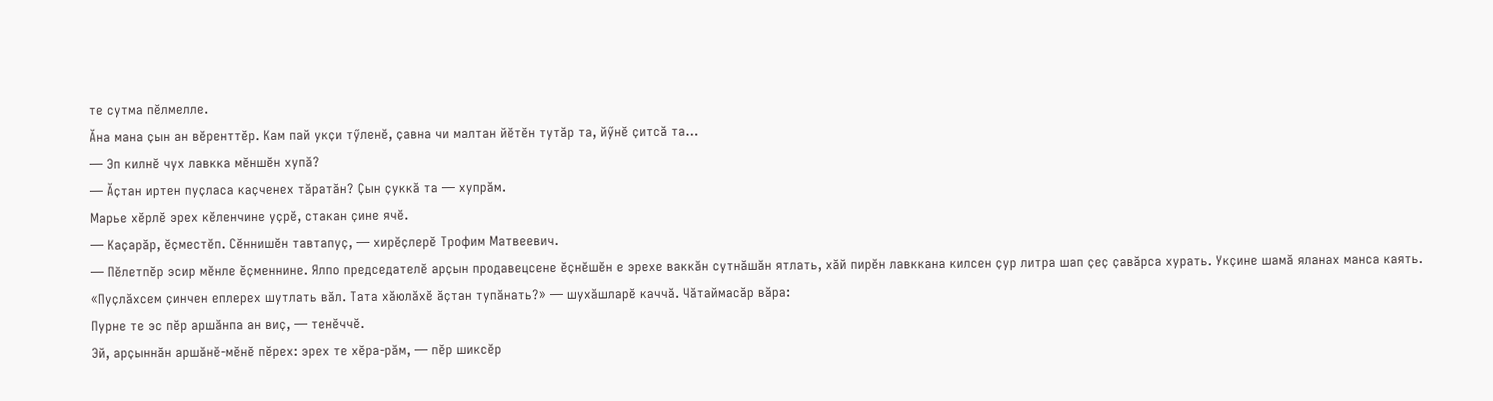те сутма пӗлмелле.
Ӑна мана ҫын ан вӗренттӗр. Кам пай укҫи тӳленӗ, ҫавна чи малтан йӗтӗн тутӑр та, йӳнӗ ҫитсӑ та…
— Эп килнӗ чух лавкка мӗншӗн хупӑ?
— Ӑҫтан иртен пуҫласа каҫченех тӑратӑн? Ҫын ҫуккӑ та — хупрӑм.
Марье хӗрлӗ эрех кӗленчине уҫрӗ, стакан ҫине ячӗ.
— Каҫарӑр, ӗҫместӗп. Сӗннишӗн тавтапуҫ, — хирӗҫлерӗ Трофим Матвеевич.
— Пӗлетпӗр эсир мӗнле ӗҫменнине. Ялпо председателӗ арҫын продавецсене ӗҫнӗшӗн е эрехе ваккӑн сутнӑшӑн ятлать, хӑй пирӗн лавккана килсен ҫур литра шап ҫеҫ ҫавӑрса хурать. Укҫине шамӑ яланах манса каять.
«Пуҫлӑхсем ҫинчен еплерех шутлать вӑл. Тата хӑюлӑхӗ ӑҫтан тупӑнать?» — шухӑшларӗ каччӑ. Чӑтаймасӑр вӑра:
Пурне те эс пӗр аршӑнпа ан виҫ, — тенӗччӗ.
Эй, арҫыннӑн аршӑнӗ-мӗнӗ пӗрех: эрех те хӗра-рӑм, — пӗр шиксӗр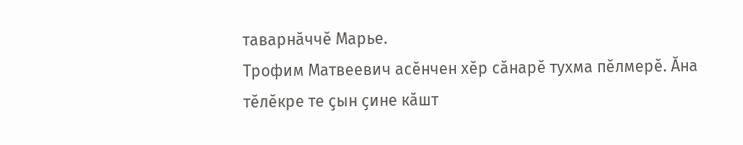таварнӑччӗ Марье.
Трофим Матвеевич асӗнчен хӗр сӑнарӗ тухма пӗлмерӗ. Ӑна тӗлӗкре те ҫын ҫине кӑшт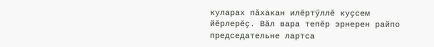куларах пӑхакан илӗртӳллӗ куҫсем йӗрлерӗҫ. Вӑл вара тепӗр эрнерен райпо председательне лартса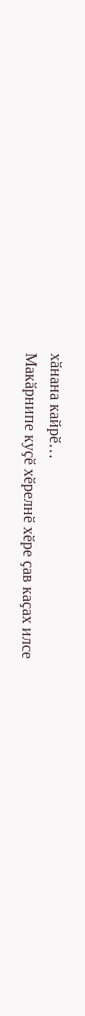хӑнана кайрӗ…
Макӑрнипе куҫӗ хӗрелнӗ хӗре ҫав каҫах илсе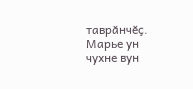таврӑнчӗҫ. Марье ун чухне вун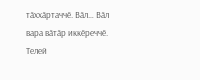тӑххӑртаччӗ. Вӑл… Вӑл вара вӑтӑр иккӗреччӗ.
Телей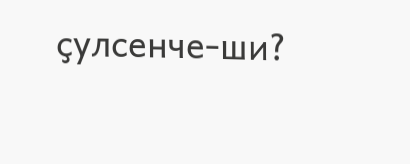ҫулсенче-ши?